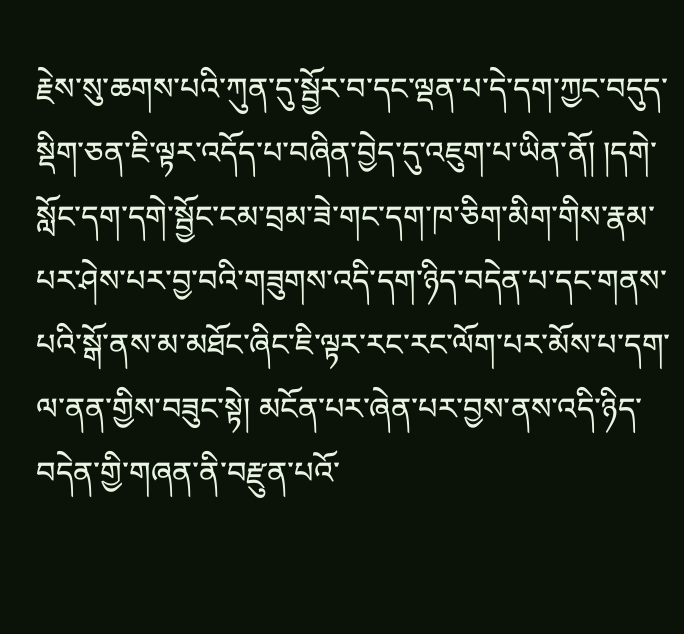རྗེས་སུ་ཆགས་པའི་ཀུན་དུ་སྦྱོར་བ་དང་ལྡན་པ་དེ་དག་ཀྱང་བདུད་སྡིག་ཅན་ཇི་ལྟར་འདོད་པ་བཞིན་བྱེད་དུ་འཇུག་པ་ཡིན་ནོ། །དགེ་སློང་དག་དགེ་སྦྱོང་ངམ་བྲམ་ཟེ་གང་དག་ཁ་ཅིག་མིག་གིས་རྣམ་པར་ཤེས་པར་བྱ་བའི་གཟུགས་འདི་དག་ཉིད་བདེན་པ་དང་གནས་པའི་སྒོ་ནས་མ་མཐོང་ཞིང་ཇི་ལྟར་རང་རང་ལོག་པར་མོས་པ་དག་ལ་ནན་གྱིས་བཟུང་སྟེ། མངོན་པར་ཞེན་པར་བྱས་ནས་འདི་ཉིད་བདེན་གྱི་གཞན་ནི་བརྫུན་པའོ་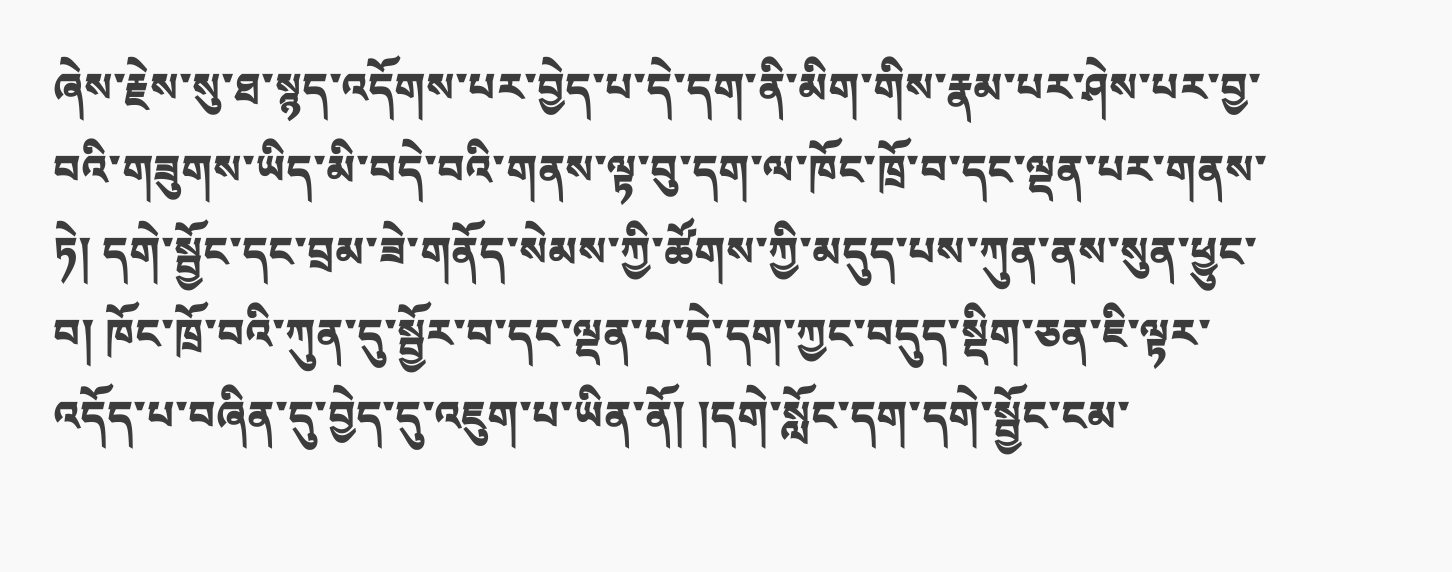ཞེས་རྗེས་སུ་ཐ་སྙད་འདོགས་པར་བྱེད་པ་དེ་དག་ནི་མིག་གིས་རྣམ་པར་ཤེས་པར་བྱ་བའི་གཟུགས་ཡིད་མི་བདེ་བའི་གནས་ལྟ་བུ་དག་ལ་ཁོང་ཁྲོ་བ་དང་ལྡན་པར་གནས་ཏེ། དགེ་སྦྱོང་དང་བྲམ་ཟེ་གནོད་སེམས་ཀྱི་ཚོགས་ཀྱི་མདུད་པས་ཀུན་ནས་སུན་ཕྱུང་བ། ཁོང་ཁྲོ་བའི་ཀུན་དུ་སྦྱོར་བ་དང་ལྡན་པ་དེ་དག་ཀྱང་བདུད་སྡིག་ཅན་ཇི་ལྟར་འདོད་པ་བཞིན་དུ་བྱེད་དུ་འཇུག་པ་ཡིན་ནོ། །དགེ་སློང་དག་དགེ་སྦྱོང་ངམ་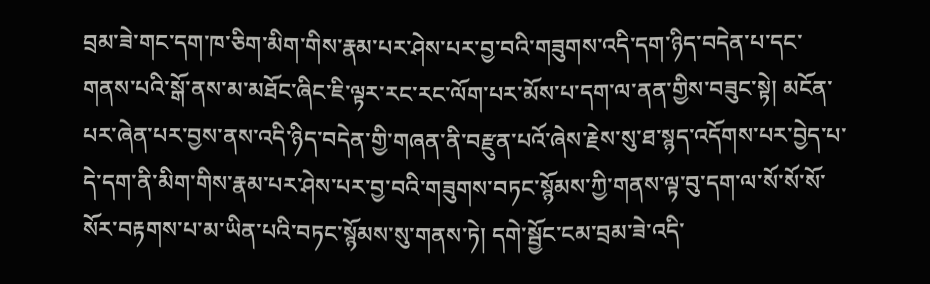བྲམ་ཟེ་གང་དག་ཁ་ཅིག་མིག་གིས་རྣམ་པར་ཤེས་པར་བྱ་བའི་གཟུགས་འདི་དག་ཉིད་བདེན་པ་དང་གནས་པའི་སྒོ་ནས་མ་མཐོང་ཞིང་ཇི་ལྟར་རང་རང་ལོག་པར་མོས་པ་དག་ལ་ནན་གྱིས་བཟུང་སྟེ། མངོན་པར་ཞེན་པར་བྱས་ནས་འདི་ཉིད་བདེན་གྱི་གཞན་ནི་བརྫུན་པའོ་ཞེས་རྗེས་སུ་ཐ་སྙད་འདོགས་པར་བྱེད་པ་དེ་དག་ནི་མིག་གིས་རྣམ་པར་ཤེས་པར་བྱ་བའི་གཟུགས་བཏང་སྙོམས་ཀྱི་གནས་ལྟ་བུ་དག་ལ་སོ་སོ་སོ་སོར་བརྟགས་པ་མ་ཡིན་པའི་བཏང་སྙོམས་སུ་གནས་ཏེ། དགེ་སྦྱོང་ངམ་བྲམ་ཟེ་འདི་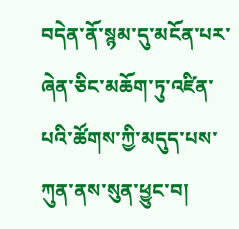བདེན་ནོ་སྙམ་དུ་མངོན་པར་ཞེན་ཅིང་མཆོག་ཏུ་འཛིན་པའི་ཚོགས་ཀྱི་མདུད་པས་ཀུན་ནས་སུན་ཕྱུང་བ།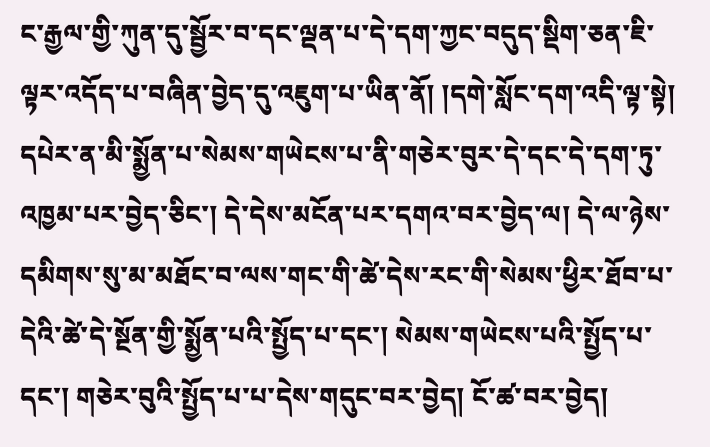ང་རྒྱལ་གྱི་ཀུན་དུ་སྦྱོར་བ་དང་ལྡན་པ་དེ་དག་ཀྱང་བདུད་སྡིག་ཅན་ཇི་ལྟར་འདོད་པ་བཞིན་བྱེད་དུ་འཇུག་པ་ཡིན་ནོ། །དགེ་སློང་དག་འདི་ལྟ་སྟེ། དཔེར་ན་མི་སྨྱོན་པ་སེམས་གཡེངས་པ་ནི་གཅེར་བུར་དེ་དང་དེ་དག་ཏུ་འཁྱམ་པར་བྱེད་ཅིང་། དེ་དེས་མངོན་པར་དགའ་བར་བྱེད་ལ། དེ་ལ་ཉེས་དམིགས་སུ་མ་མཐོང་བ་ལས་གང་གི་ཚེ་དེས་རང་གི་སེམས་ཕྱིར་ཐོབ་པ་དེའི་ཚེ་དེ་སྔོན་གྱི་སྨྱོན་པའི་སྤྱོད་པ་དང་། སེམས་གཡེངས་པའི་སྤྱོད་པ་དང་། གཅེར་བུའི་སྤྱོད་པ་པ་དེས་གདུང་བར་བྱེད། ངོ་ཚ་བར་བྱེད།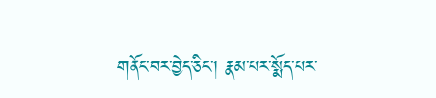གནོང་བར་བྱེད་ཅིང་། རྣམ་པར་སྨོད་པར་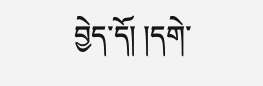བྱེད་དོ། །དགེ་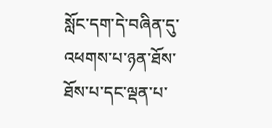སློང་དག་དེ་བཞིན་དུ་འཕགས་པ་ཉན་ཐོས་ཐོས་པ་དང་ལྡན་པ་